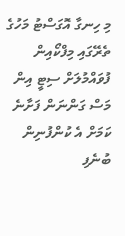މި ހިނގާ އޮގަސްޓު މަހުގެ ތެރޭގައި މިފްކޯއިން ފުވައްމުލަށް ސިޓީ އިން މަސް ގަންނަން ފަށާނެ ކަމަށް އެ ކުންފުނިން ބުނެފި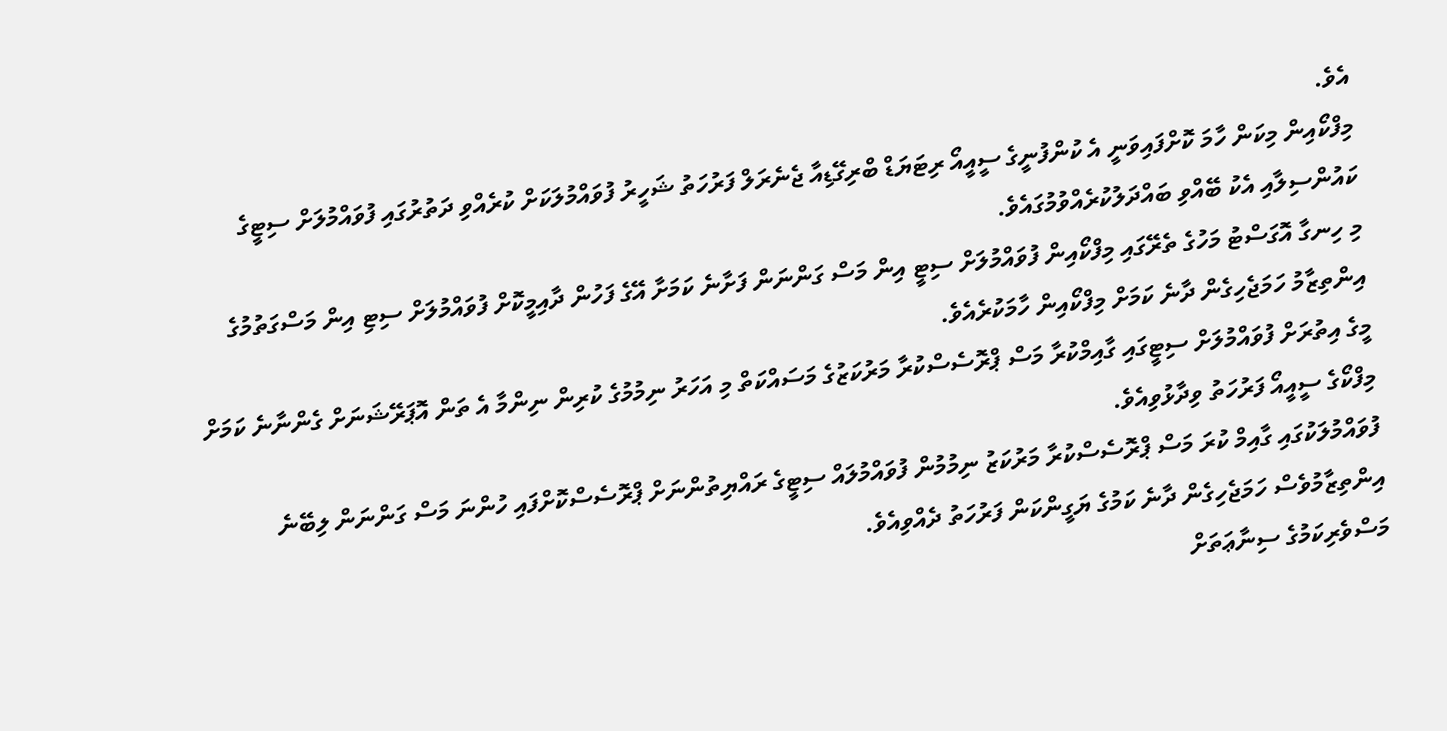އެވެ.
މިފްކޯއިން މިކަން ހާމަ ކޮށްފައިވަނީ އެ ކުންފުނީގެ ސީއީއޯ ރިޓަޔަޑް ބްރިގޭޑިއާ ޖެނެރަލް ފަރުހަތު ޝަހީރު ފުވައްމުލަކަށް ކުރެއްވި ދަތުރުގައި ފުވައްމުލަށް ސިޓީގެ ކައުންސިލާއި އެކު ބޭއްވި ބައްދަލުކުރެއްވުމުގައެވެ.
މި ހިނގާ އޮގަސްޓު މަހުގެ ތެރޭގައި މިފްކޯއިން ފުވައްމުލަށް ސިޓީ އިން މަސް ގަންނަން ފަށާނެ ކަމަށާ އޭގެ ފަހުން ދާއިމީކޮށް ފުވައްމުލަށް ސިޓި އިން މަސްގަތުމުގެ އިންތިޒާމު ހަމަޖެހިގެން ދާނެ ކަމަށް މިފްކޯއިން ހާމަކުރެއެވެ.
މީގެ އިތުރަށް ފުވައްމުލަށް ސިޓީގައި ގާއިމްކުރާ މަސް ޕްރޮސެސްކުރާ މަރުކަޒުގެ މަސައްކަތް މި އަހަރު ނިމުމުގެ ކުރިން ނިންމާ އެ ތަން އޮޕަރޭޝަނަށް ގެންނާނެ ކަމަށް މިފްކޯގެ ސީއީއޯ ފަރުހަތު ވިދާޅުވިއެވެ.
ފުވައްމުލަކުގައި ގާއިމް ކުރަ މަސް ޕްރޮސެސްކުރާ މަރުކަޒު ނިމުމުން ފުވައްމުލައް ސިޓީގެ ރައްޔިތުންނަށް ޕްރޮސެސްކޮށްފައި ހުންނަ މަސް ގަންނަން ލިބޭނެ އިންތިޒާމުވެސް ހަމަޖެހިގެން ދާނެ ކަމުގެ ޔަގީންކަން ފަރުހަތު ދެއްވިއެވެ.
މަސްވެރިކަމުގެ ސިނާޢަތަށް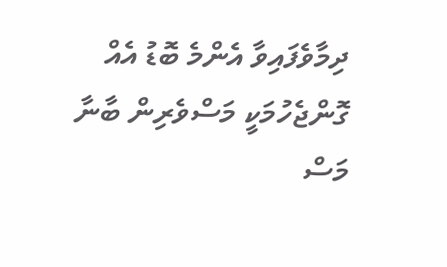ދިމާވެފައިވާ އެންމެ ބޮޑު އެއް ގޮންޖެހުމަކީ މަސްވެރިން ބާނާ މަސް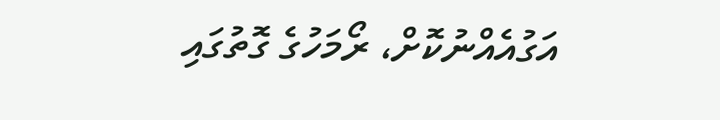އަގުއެއްނުކޮށް، ރޯމަހުގެ ގޮތުގައި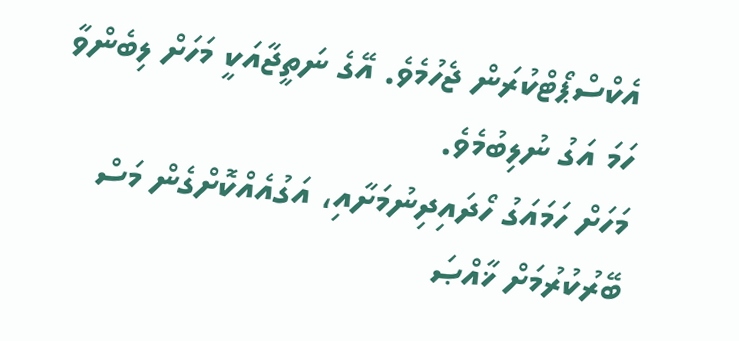އެކްސްޕޯޓްކުރަން ޖެހުމެވެ. އޭގެ ނަތީޖާއަކީ މަހަށް ލިބެންވާ ހަމަ އަގު ނުލިބުމެވެ.
މަހަށް ހަމައަގު ހޯދައިދިނުމަށާއި، އަގުއެއްކޮށްގެން މަސް ބޭރުކުރުމަށް ޚާއްޞަ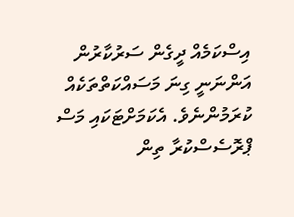އިސްކަމެއް ދީގެން ސަރުކާރުން އަންނަނީ ގިނަ މަސައްކަތްތަކެއް ކުރަމުންނެވެ. އެކަމަށްޓަކައި މަސް ޕްރޮސެސްކުރާ ތިން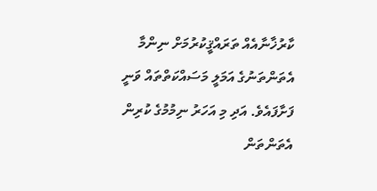ކާރުޚާނާއެއް ތަރައްޤީކުރުމަށް ނިންމާ އެތަންތަނުގެ އަމަލީ މަސައްކަތްތައް ވަނީ ފަށާފައެވެ. އަދި މި އަހަރު ނިމުމުގެ ކުރިން އެތަންތަން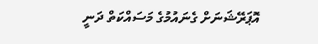އޮޕަރޭޝަނަށް ގެނައުމުގެ މަސައްކަތް ދަނީ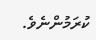ކުރަމުންނެވެ.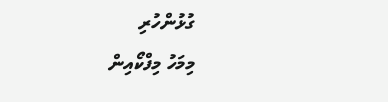ގުޅުންހުރި
މިމަހު މިފްކޯއިން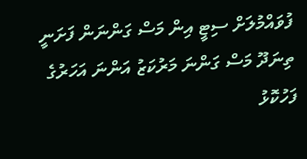ފުވައްމުލަށް ސިޓީ އިން މަސް ގަންނަން ފަށަނީ
ތިނަދޫ މަސް ގަންނަ މަރުކަޒު އަންނަ އަހަރުގެ ފަހުކޮޅު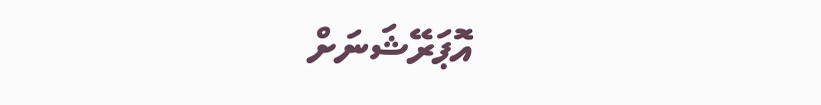އޮޕަރޭޝަނަށް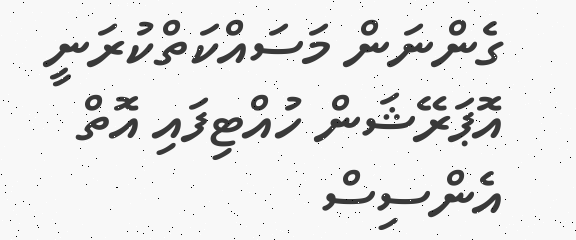ގެންނަން މަސައްކަތްކުރަނީ
އޮޕަރޭޝަން ހުއްޓިފައި އޮތް އެންސިސް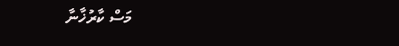މަސް ކާރުޚާނާ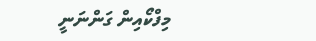މިފްކޯއިން ގަންނަނީ